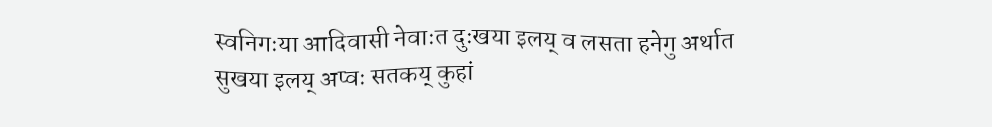स्वनिगःया आदिवासी नेवाःत दुःखया इलय् व लसता हनेगु अर्थात सुखया इलय् अप्वः सतकय् कुहां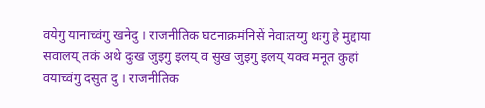वयेगु यानाच्वंगु खनेदु । राजनीतिक घटनाक्रमंनिसें नेवाःतय्गु थःगु हे मुद्दाया सवालय् तकं अथे दुःख जुइगु इलय् व सुख जुइगु इलय् यक्व मनूत कुहां वयाच्वंगु दसुत दु । राजनीतिक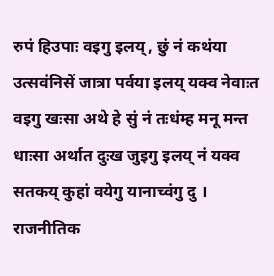रुपं हिउपाः वइगु इलय्, छुं नं कथंया उत्सवंनिसें जात्रा पर्वया इलय् यक्व नेवाःत वइगु खःसा अथे हे सुं नं तःधंम्ह मनू मन्त धाःसा अर्थात दुःख जुइगु इलय् नं यक्व सतकय् कुहां वयेगु यानाच्वंगु दु ।
राजनीतिक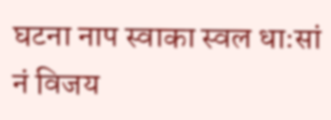घटना नाप स्वाका स्वल धाःसां नं विजय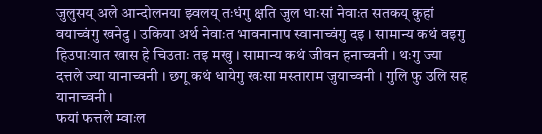जुलुसय् अले आन्दोलनया झ्वलय् तःधंगु क्षति जुल धाःसां नेवाःत सतकय् कुहां वयाच्वंगु खनेदु । उकिया अर्थ नेवाःत भावनानाप स्वानाच्वंगु दइ । सामान्य कथं वइगु हिउपाःयात खास हे चिउताः तइ मखु । सामान्य कथं जीवन हनाच्वनी । थःगु ज्या दत्तले ज्या यानाच्वनी । छगू कथं धायेगु खःसा मस्ताराम जुयाच्वनी । गुलि फु उलि सह यानाच्वनी ।
फयां फत्तले म्वाःल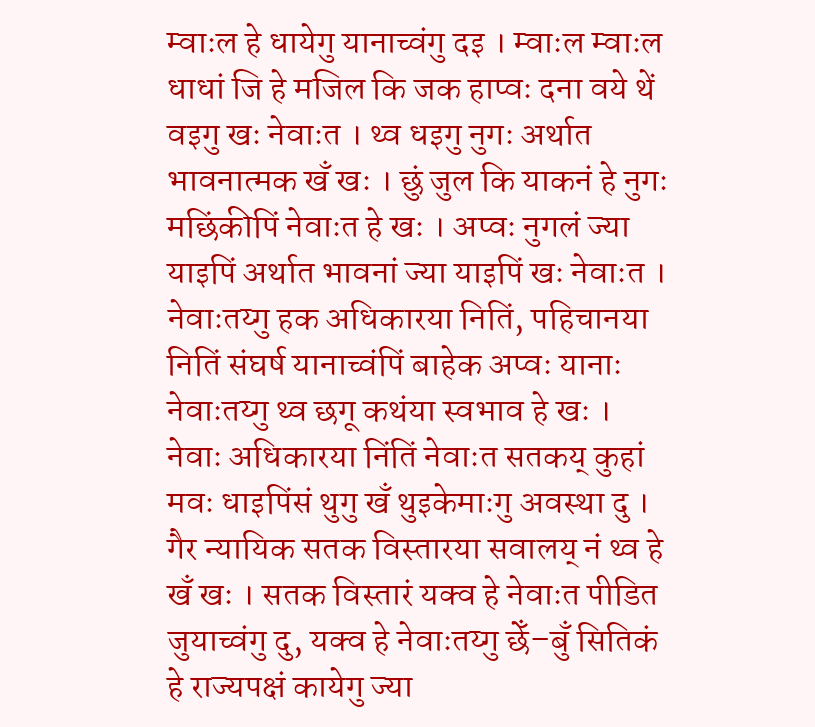म्वाःल हे धायेगु यानाच्वंगु दइ । म्वाःल म्वाःल धाधां जि हे मजिल कि जक हाप्वः दना वये थें वइगु खः नेवाःत । थ्व धइगु नुगः अर्थात भावनात्मक खँ खः । छुं जुल कि याकनं हे नुगः मछिंकीपिं नेवाःत हे खः । अप्वः नुगलं ज्या याइपिं अर्थात भावनां ज्या याइपिं खः नेवाःत । नेवाःतय्गु हक अधिकारया नितिं, पहिचानया नितिं संघर्ष यानाच्वंपिं बाहेक अप्वः यानाः नेवाःतय्गु थ्व छगू कथंया स्वभाव हे खः ।
नेवाः अधिकारया निंतिं नेवाःत सतकय् कुहां मवः धाइपिंसं थुगु खँ थुइकेमाःगु अवस्था दु । गैर न्यायिक सतक विस्तारया सवालय् नं थ्व हे खँ खः । सतक विस्तारं यक्व हे नेवाःत पीडित जुयाच्वंगु दु, यक्व हे नेवाःतय्गु छेँ–बुँ सितिकं हे राज्यपक्षं कायेगु ज्या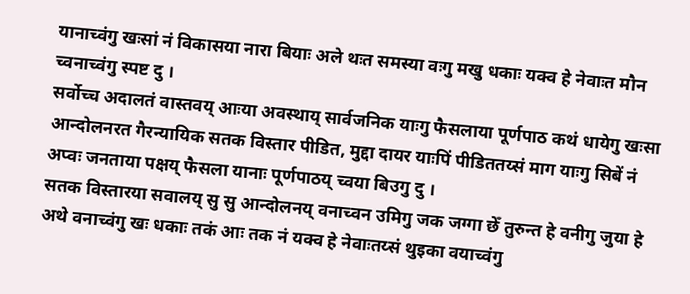यानाच्वंगु खःसां नं विकासया नारा बियाः अले थःत समस्या वःगु मखु धकाः यक्व हे नेवाःत मौन च्वनाच्वंगु स्पष्ट दु ।
सर्वोच्च अदालतं वास्तवय् आःया अवस्थाय् सार्वजनिक याःगु फैसलाया पूर्णपाठ कथं धायेगु खःसा आन्दोलनरत गैरन्यायिक सतक विस्तार पीडित, मुद्दा दायर याःपिं पीडिततय्सं माग याःगु सिबें नं अप्वः जनताया पक्षय् फैसला यानाः पूर्णपाठय् च्वया बिउगु दु ।
सतक विस्तारया सवालय् सु सु आन्दोलनय् वनाच्वन उमिगु जक जग्गा छेँ तुरुन्त हे वनीगु जुया हे अथे वनाच्वंगु खः धकाः तकं आः तक नं यक्व हे नेवाःतय्सं थुइका वयाच्वंगु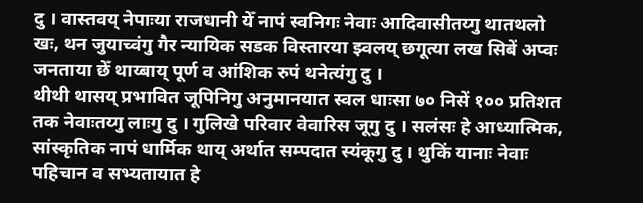दु । वास्तवय् नेपाःया राजधानी येँ नापं स्वनिगः नेवाः आदिवासीतय्गु थातथलो खः, थन जुयाच्वंगु गैर न्यायिक सडक विस्तारया झ्वलय् छगूत्या लख सिबें अप्वः जनताया छेँ थाय्बाय् पूर्ण व आंशिक रुपं थनेत्यंगु दु ।
थीथी थासय् प्रभावित जूपिनिगु अनुमानयात स्वल धाःसा ७० निसें १०० प्रतिशत तक नेवाःतय्गु लाःगु दु । गुलिखे परिवार वेवारिस जूगु दु । सलंसः हे आध्यात्मिक, सांस्कृतिक नापं धार्मिक थाय् अर्थात सम्पदात स्यंकूगु दु । थुकिं यानाः नेवाः पहिचान व सभ्यतायात हे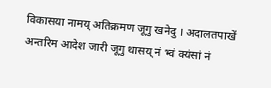विकासया नामय् अतिक्रमण जूगु खनेदु । अदालतपाखें अन्तरिम आदेश जारी जूगु थासय् नं भ्वं क्यंसां नं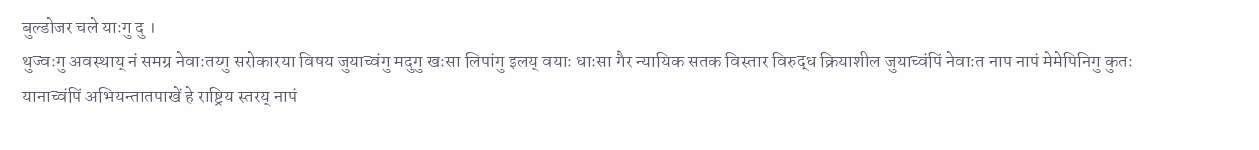बुल्डोजर चले याःगु दु ।
थुज्वःगु अवस्थाय् नं समग्र नेवाःतय्गु सरोकारया विषय जुयाच्वंगु मदुगु खःसा लिपांगु इलय् वयाः धाःसा गैर न्यायिक सतक विस्तार विरुद्ध क्रियाशील जुयाच्वंपिं नेवाःत नाप नापं मेमेपिनिगु कुतः यानाच्वंपिं अभियन्तातपाखें हे राष्ट्रिय स्तरय् नापं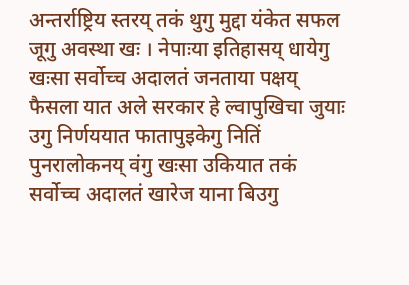अन्तर्राष्ट्रिय स्तरय् तकं थुगु मुद्दा यंकेत सफल जूगु अवस्था खः । नेपाःया इतिहासय् धायेगु खःसा सर्वोच्च अदालतं जनताया पक्षय् फैसला यात अले सरकार हे ल्वापुखिचा जुयाः उगु निर्णययात फातापुइकेगु नितिं पुनरालोकनय् वंगु खःसा उकियात तकं सर्वोच्च अदालतं खारेज याना बिउगु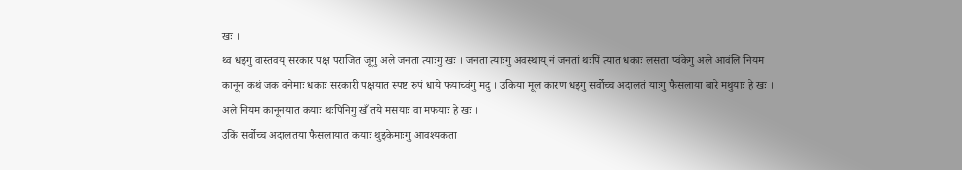खः ।
थ्व धइगु वास्तवय् सरकार पक्ष पराजित जूगु अले जनता त्याःगु खः । जनता त्याःगु अवस्थाय् नं जनतां थःपिं त्यात धकाः लसता प्वंकेगु अले आवंलि नियम कानून कथं जक वनेमाः धकाः सरकारी पक्षयात स्पष्ट रुपं धाये फयाच्वंगु मदु । उकिया मूल कारण धइगु सर्वोच्च अदालतं याःगु फैसलाया बारे मथुयाः हे खः । अले नियम कानूनयात कयाः थःपिनिगु खँ तये मसयाः वा मफयाः हे खः ।
उकिं सर्वोच्च अदालतया फैसलायात कयाः थुइकेमाःगु आवश्यकता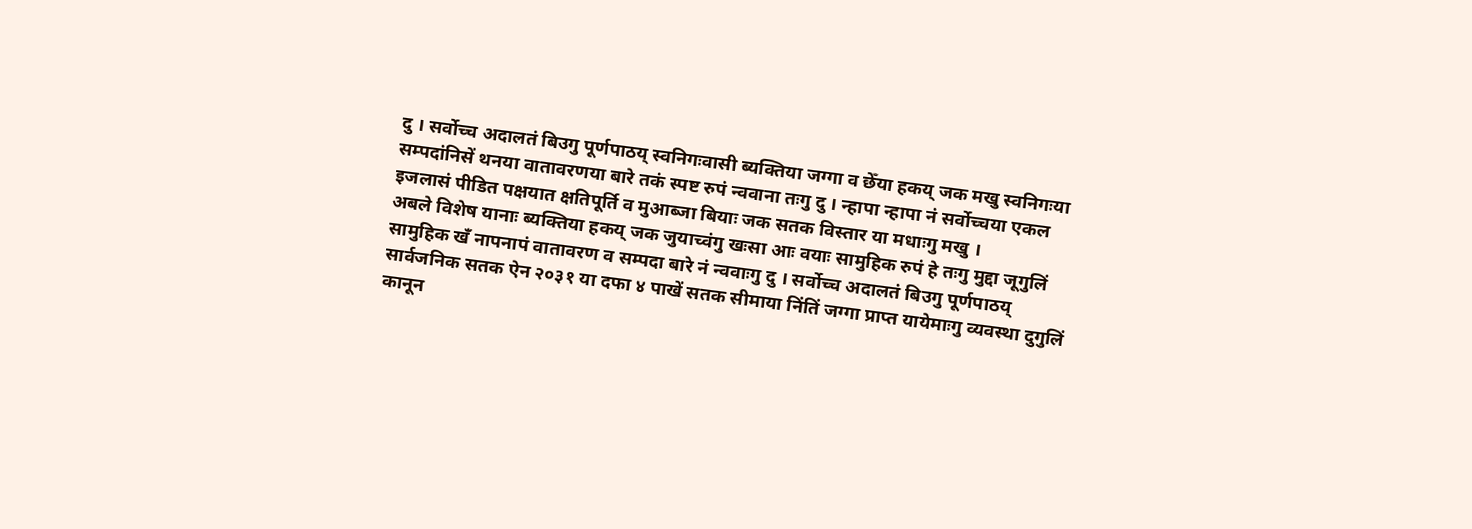दु । सर्वोच्च अदालतं बिउगु पूर्णपाठय् स्वनिगःवासी ब्यक्तिया जग्गा व छेँया हकय् जक मखु स्वनिगःया सम्पदांनिसें थनया वातावरणया बारे तकं स्पष्ट रुपं न्ववाना तःगु दु । न्हापा न्हापा नं सर्वोच्चया एकल इजलासं पीडित पक्षयात क्षतिपूर्ति व मुआब्जा बियाः जक सतक विस्तार या मधाःगु मखु ।
अबले विशेष यानाः ब्यक्तिया हकय् जक जुयाच्वंगु खःसा आः वयाः सामुहिक रुपं हे तःगु मुद्दा जूगुलिं सामुहिक खँ नापनापं वातावरण व सम्पदा बारे नं न्ववाःगु दु । सर्वोच्च अदालतं बिउगु पूर्णपाठय् सार्वजनिक सतक ऐन २०३१ या दफा ४ पाखें सतक सीमाया निंतिं जग्गा प्राप्त यायेमाःगु व्यवस्था दुगुलिं कानून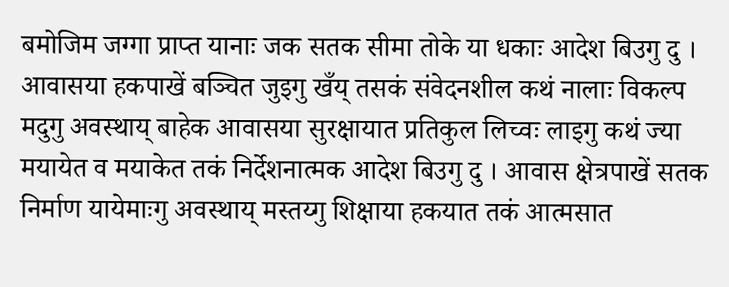बमोजिम जग्गा प्राप्त यानाः जक सतक सीमा तोके या धकाः आदेश बिउगु दु ।
आवासया हकपाखें बञ्चित जुइगु खँय् तसकं संवेदनशील कथं नालाः विकल्प मदुगु अवस्थाय् बाहेक आवासया सुरक्षायात प्रतिकुल लिच्वः लाइगु कथं ज्या मयायेत व मयाकेत तकं निर्देशनात्मक आदेश बिउगु दु । आवास क्षेत्रपाखें सतक निर्माण यायेमाःगु अवस्थाय् मस्तय्गु शिक्षाया हकयात तकं आत्मसात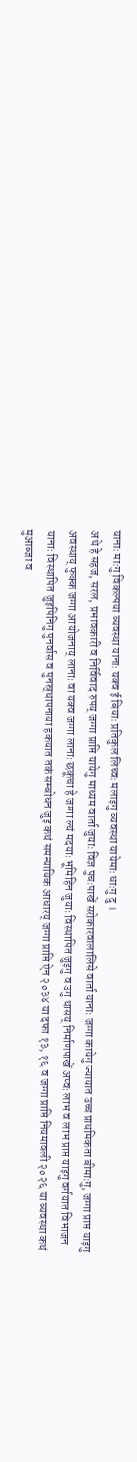यानाः माःगु विकल्पया व्यवस्था यानाः यक्व ई बियाः प्रतिकुल लिच्वः मलाइगु व्यवस्था यायेमाः धाःगु दु ।
अथे हे सहज, सरल, प्रभावकारी व निर्विवाद रुपय् जग्गा प्राप्ति यायेगु माध्यम वार्ता जुयाः विज्ञ पुचःपाखें सरोकारवालालिसे वार्ता यानाः जग्गा कायेगु ज्यायात उच्च प्राथमिकता बीमाःगु, जग्गा प्राप्त याइगु अवस्थाय् फुक्क जग्गा आयोजनाय् लानाः वा यक्व जग्गा लानाः छकूचा हे जग्गा ल्यं मदयाः भूमिहिन जुयाः विस्थापित जुइगु व उगु थासय् निर्माणपाखें अप्वः लाभ व लाभ प्राप्त याइगु वर्गयात विभाजन यानाः विस्थापित जुइपिनिगु पुनर्वास व पुनस्र्थापनाया हकयात तकं सम्बोधन जुइ कथं समन्यायिक आधारय् जग्गा प्राप्ति ऐन २०३४ या दफा १३, १६ व जग्गा प्राप्ति नियमावली २०२६ या व्यवस्था कथं मुआब्जा व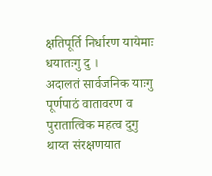क्षतिपूर्ति निर्धारण यायेमाः धयातःगु दु ।
अदालतं सार्वजनिक याःगु पूर्णपाठं वातावरण व पुरातात्विक महत्व दुगु थाय्त संरक्षणयात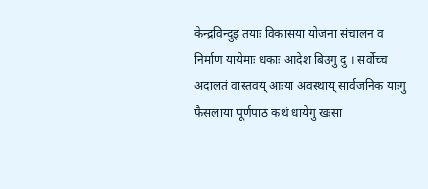केन्द्रविन्दुइ तयाः विकासया योजना संचालन व निर्माण यायेमाः धकाः आदेश बिउगु दु । सर्वोच्च अदालतं वास्तवय् आःया अवस्थाय् सार्वजनिक याःगु फैसलाया पूर्णपाठ कथं धायेगु खःसा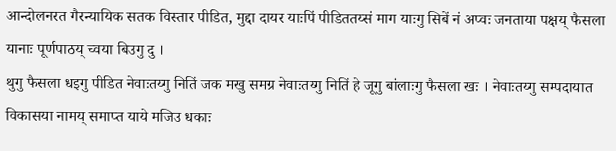आन्दोलनरत गैरन्यायिक सतक विस्तार पीडित, मुद्दा दायर याःपिं पीडिततय्सं माग याःगु सिबें नं अप्वः जनताया पक्षय् फैसला यानाः पूर्णपाठय् च्वया बिउगु दु ।
थुगु फैसला धइगु पीडित नेवाःतय्गु नितिं जक मखु समग्र नेवाःतय्गु नितिं हे जूगु बांलाःगु फैसला खः । नेवाःतय्गु सम्पदायात विकासया नामय् समाप्त याये मजिउ धकाः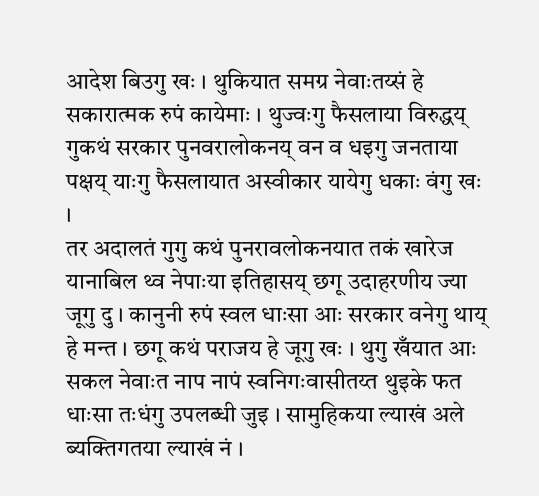आदेश बिउगु खः । थुकियात समग्र नेवाःतय्सं हे सकारात्मक रुपं कायेमाः । थुज्वःगु फैसलाया विरुद्धय् गुकथं सरकार पुनवरालोकनय् वन व धइगु जनताया पक्षय् याःगु फैसलायात अस्वीकार यायेगु धकाः वंगु खः ।
तर अदालतं गुगु कथं पुनरावलोकनयात तकं खारेज यानाबिल थ्व नेपाःया इतिहासय् छगू उदाहरणीय ज्या जूगु दु । कानुनी रुपं स्वल धाःसा आः सरकार वनेगु थाय् हे मन्त । छगू कथं पराजय हे जूगु खः । थुगु खँयात आः सकल नेवाःत नाप नापं स्वनिगःवासीतय्त थुइके फत धाःसा तःधंगु उपलब्धी जुइ । सामुहिकया ल्याखं अले ब्यक्तिगतया ल्याखं नं ।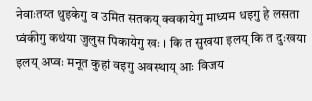नेवाःतय्त थुइकेगु व उमित सतकय् क्वकायेगु माध्यम धइगु हे लसता प्वंकीगु कथंया जुलुस पिकायेगु खः । कि त सुखया इलय् कि त दुःखया इलय् अप्वः मनूत कुहां वइगु अवस्थाय् आः विजय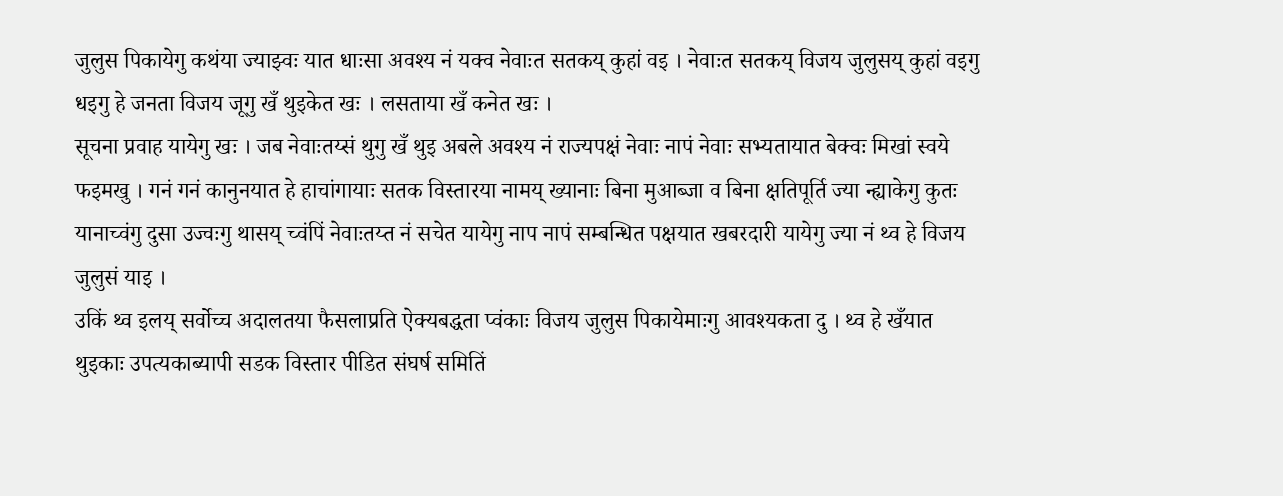जुलुस पिकायेगु कथंया ज्याझ्वः यात धाःसा अवश्य नं यक्व नेवाःत सतकय् कुहां वइ । नेवाःत सतकय् विजय जुलुसय् कुहां वइगु धइगु हे जनता विजय जूगु खँ थुइकेत खः । लसताया खँ कनेत खः ।
सूचना प्रवाह यायेगु खः । जब नेवाःतय्सं थुगु खँ थुइ अबले अवश्य नं राज्यपक्षं नेवाः नापं नेवाः सभ्यतायात बेक्वः मिखां स्वये फइमखु । गनं गनं कानुनयात हे हाचांगायाः सतक विस्तारया नामय् ख्यानाः बिना मुआब्जा व बिना क्षतिपूर्ति ज्या न्ह्याकेगु कुतः यानाच्वंगु दुसा उज्वःगु थासय् च्वंपिं नेवाःतय्त नं सचेत यायेगु नाप नापं सम्बन्धित पक्षयात खबरदारी यायेगु ज्या नं थ्व हे विजय जुलुसं याइ ।
उकिं थ्व इलय् सर्वोच्च अदालतया फैसलाप्रति ऐक्यबद्धता प्वंकाः विजय जुलुस पिकायेमाःगु आवश्यकता दु । थ्व हे खँयात थुइकाः उपत्यकाब्यापी सडक विस्तार पीडित संघर्ष समितिं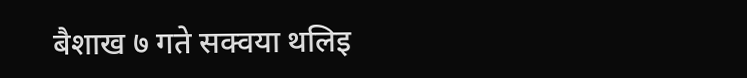बैशाख ७ गते सक्वया थलिइ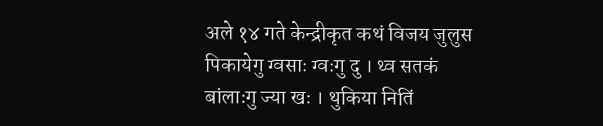अले १४ गते केन्द्रीकृत कथं विजय जुलुस पिकायेगु ग्वसाः ग्वःगु दु । थ्व सतकं बांलाःगु ज्या खः । थुकिया नितिं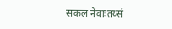सकल नेवाःतय्सं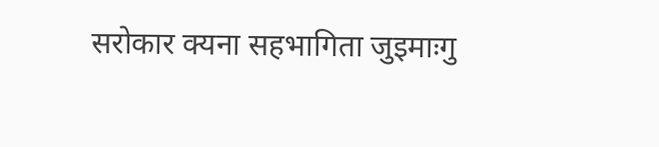सरोकार क्यना सहभागिता जुइमाःगु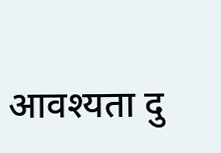आवश्यता दु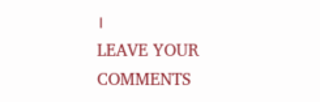।
LEAVE YOUR COMMENTS